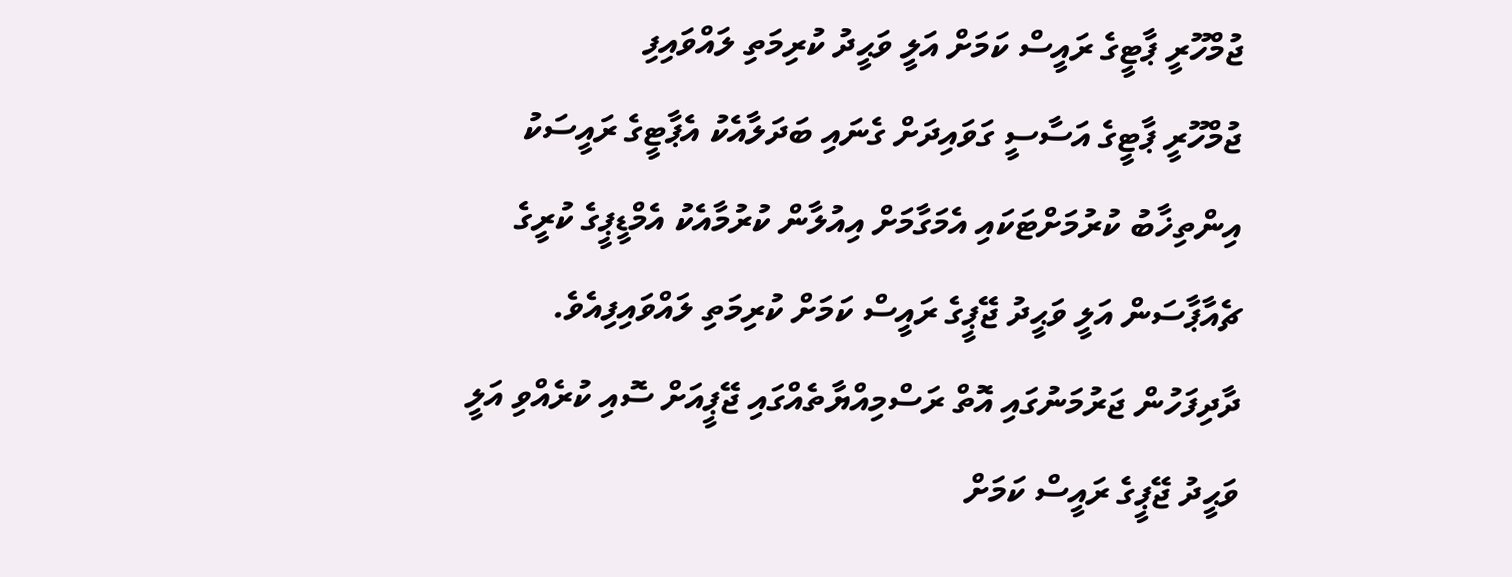ޖުމްހޫރީ ޕާޓީގެ ރައީސް ކަމަށް އަލީ ވަޙީދު ކުރިމަތި ލައްވައިފި
ޖުމްހޫރީ ޕާޓީގެ އަސާސީ ގަވައިދަށް ގެނައި ބަދަލާއެކު އެޕާޓީގެ ރައީސަކު އިންތިޚާބު ކުރުމަށްޓަކައި އެމަގާމަށް އިއުލާން ކުރުމާއެކު އެމްޑީޕީގެ ކުރީގެ ޗެއާޕާސަން އަލީ ވަޙީދު ޖޭޕީގެ ރައީސް ކަމަށް ކުރިމަތި ލައްވައިފިއެވެ.
ދާދިފަހުން ޖަރުމަނުގައި އޮތް ރަސްމިއްޔާތެއްގައި ޖޭޕީއަށް ސޮއި ކުރެއްވި އަލީ ވަޙީދު ޖޭޕީގެ ރައީސް ކަމަށް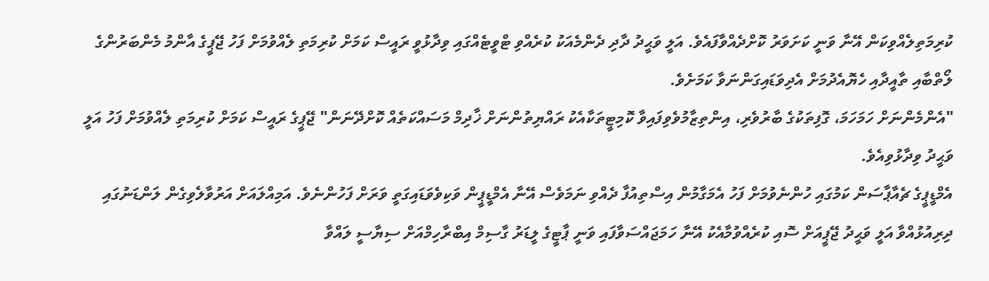ކުރިމަތިލެއްވިކަން އޭނާ ވަނީ ކަށަވަރު ކޮށްދެއްވާފައެވެ. އަލީ ވަޙީދު ދާދި ދެންމެއަކު ކުރެއްވި ޓްވީޓެއްގައި ވިދާޅުވީ ރައީސް ކަމަށް ކުރިމަތި ލެއްވުމަށް ފަހު ޖޭޕީގެ އާންމު މެންބަރުންގެ ލޯތްބާއި ތާއީދާއި ހެޔޮއެދުމަށް އެދިވަޑައިގަންނަވާ ކަމަށެވެ.
"އެންމެންނަށް ހަމަހަމަ، ގޮފިތަކުގެ ބާރުވެރި، އިންތިޒާމުވެވިފައިވާ ކޮމިޓީތަކާއެކު ރައްޔިތުންނަށް ޚާދިމް މަސައްކަތެއް ކޮށްދޭނަން" ޖޭޕީގެ ރައީސް ކަމަށް ކުރިމަތި ލެއްވުމަށް ފަހު އަލީ ވަޙީދު ވިދާޅުވިއެވެ.
އެމްޑީޕީގެ ޗެއާޕާސަން ކަމުގައި ހުންނެވުމަށް ފަހު އެމަގާމުން އިސްތިއުފާ ދެއްވި ނަމަވެސް އޭނާ އެމްޑީޕީން ވަކިވެވަޑައިގަތީ ވަރަށް ފަހުންނެވެ. އަމިއްލައަށް އަރުވާލެވިގެން ލަންޑަނުގައި ދިރިއުޅުއްވާ އަލީ ވަޙީދު ޖޭޕީއަށް ސޮއި ކުރެއްވުމާއެކު އޭނާ ހަމަޖައްސަވާފައި ވަނީ ޕާޓީގެ ލީޑަރު ގާސިމް އިބްރާހިމްއަށް ސިޔާސީ ލައްވާ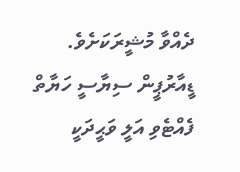ދެއްވާ މުޝީރަކަށެވެ.
ޑީއާރުޕީން ސިޔާސީ ހަޔާތް ފެއްޓެވި އަލީ ވަޙީދަކީ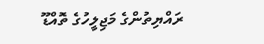ރައްޔިތުންގެ މަޖިލީހުގެ ތޮއްޑޫ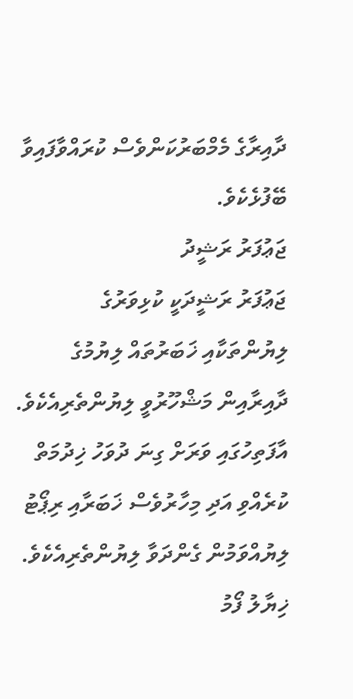ދާއިރާގެ މެމްބަރުކަންވެސް ކުރައްވާފައިވާ ބޭފުޅެކެވެ.
ޖަޢުފަރު ރަޝީދު
ޖަޢުފަރު ރަޝީދަކީ ކުޅިވަރުގެ ލިޔުންތަކާއި ޚަބަރުތައް ލިޔުމުގެ ދާއިރާއިން މަޝްހޫރުވީ ލިޔުންތެރިއެކެވެ. އާފަތިހުގައި ވަރަށް ގިނަ ދުވަހު ޚިދުމަތް ކުރެއްވި އަދި މިހާރުވެސް ޚަބަރާއި ރިޕޯޓު ލިޔުއްވަމުން ގެންދަވާ ލިޔުންތެރިއެކެވެ.
ޚިޔާލު ފޯމު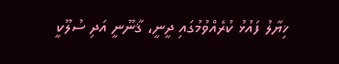ޚިޔާލު ފައުޅު ކުރެއްވުމުގައި ދީނީ، ޤާނޫނީ އަދި ސުލޫކީ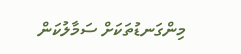މިންގަނޑުތަކަށް ސަމާލުކަން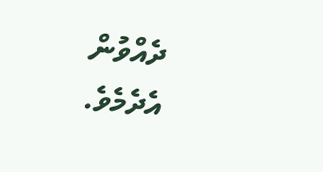ދެއްވުން އެދެމެވެ.